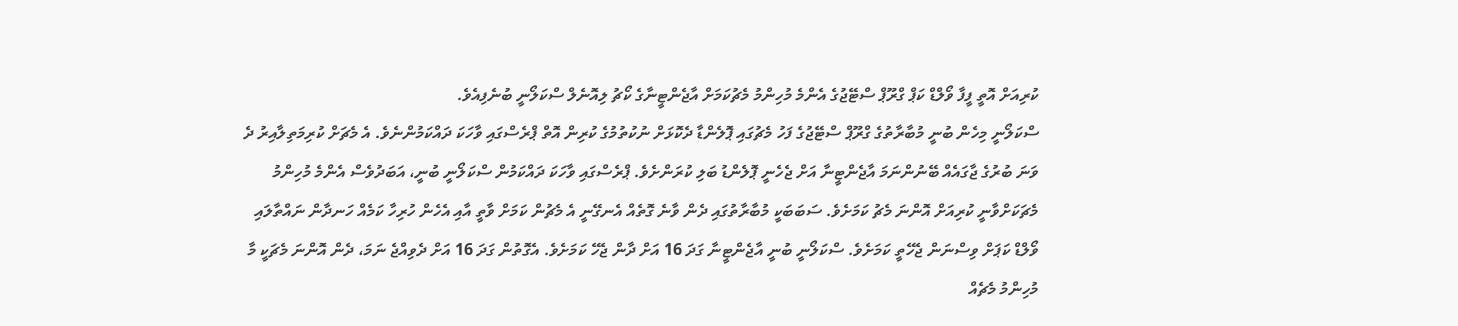ކުރިއަށް އޮތީ ފީފާ ވޯލްޑް ކަޕް ގްރޫޕް ސްޓޭޖުގެ އެންމެ މުހިންމު މެޗުކަމަށް އާޖެންޓީނާގެ ކޯޗު ލިއޮނެލް ސްކަލޯނީ ބުނެފިއެވެ.
ސްކަލޯނީ މިހެން ބުނީ މުބާރާތުގެ ގްރޫޕް ސްޓޭޖުގެ ފަހު މެޗުގައި ޕޮލެންޑާ ދެކޮޅަށް ނުކުތުމުގެ ކުރިން އޮތް ޕްރެސްގައި ވާހަކަ ދައްކަމުންނެވެ. އެ މެޗަށް ކުރިމަތިލާއިރު ދެ ވަނަ ބުރުގެ ޖާގައެއް ބޭނުންނަމަ އާޖެންޓީނާ އަށް ޖެހެނީ ޕޮލެންޑު ބަލި ކުރަންށެވެ. ޕްރެސްގައި ވާހަކަ ދައްކަމުން ސްކަލޯނީ ބުނީ، އަބަދުވެސް އެންމެ މުހިންމު މެޗަކަށްވާނީ ކުރިއަށް އޮންނަ މެޗު ކަމަށެވެ. ސަބަބަކީ މުބާރާތުގައި ދެން ވާނެ ގޮތެއް އެނގޭނީ އެ މެޗުން ކަމަށް ވާތީ އާއި އެހެން ހުރިހާ ކަމެއް ހަނދާން ނައްތާލައި ވޯލްޑް ކަޕަށް ވިސްނަން ޖެހޭތީ ކަމަށެވެ. ސްކަލޯނީ ބުނީ އާޖެންޓީނާ ގަދަ 16 އަށް ދާން ޖެހޭ ކަމަށެވެ. އެގޮތުން ގަދަ 16 އަށް ދެވިއްޖެ ނަމަ، ދެން އޮންނަ މެޗަކީ މާ މުހިންމު މެޗެއް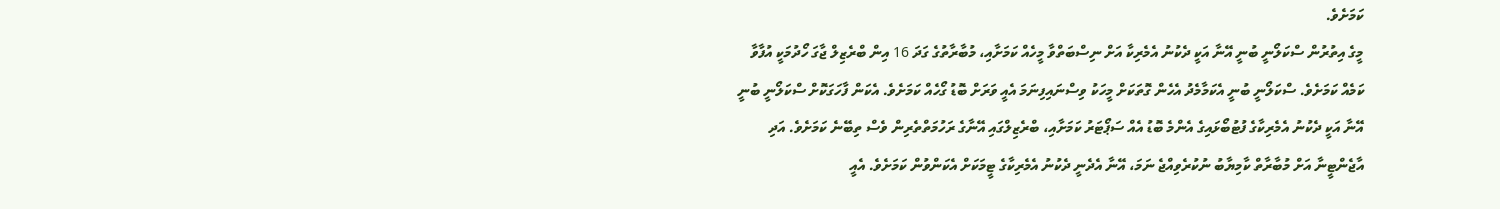ކަމަށެވެ.
މީގެ އިތުރުން ސްކަލޯނީ ބުނީ އޭނާ އަކީ ދެކުނު އެމެރިކާ އަށް ނިސްބަތްވާ މީހެއް ކަމަށާއި، މުބާރާތުގެ ގަދަ 16 އިން ބްރެޒިލް ޖާގަ ހޯދުމަކީ އުފާވާ ކަމެއް ކަމަށެވެ. ސްކަލޯނީ ބުނީ އެކަމާމެދު އެހެން ގޮތަކަށް މީހަކު ވިސްނައިފިނަމަ އެއީ ވަރަށް ބޮޑު ގޯހެއް ކަމަށެވެ. އެކަން ފާހަގަކޮށް ސްކަލޯނީ ބުނީ އޭނާ އަކީ ދެކުނު އެމެރިކާގެ ފުޓުބޯޅައިގެ އެންމެ ބޮޑު އެއް ސަޕޯޓަރު ކަމަށާއި، ބްރެޒިލްގައި އޭނާގެ ރަހުމަތްތެރިން ވެސް ތިބޭނެ ކަމަށެވެ. އަދި އާޖެންޓީނާ އަށް މުބާރާތް ކާމިޔާބު ނުކުރެވިއްޖެ ނަމަ، އޭނާ އެދެނީ ދެކުނު އެމެރިކާގެ ޓީމަކަށް އެކަންވުން ކަމަށެވެ. އެއީ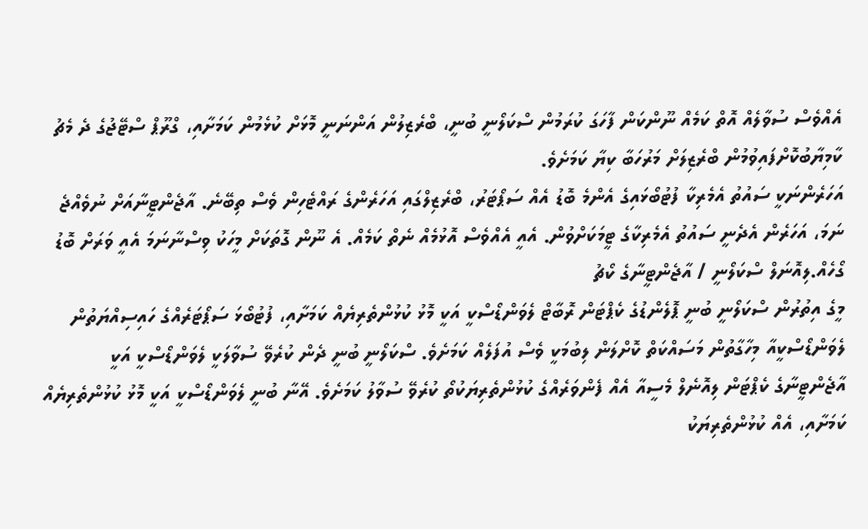އެއްވެސް ސުވާލެއް އޮތް ކަމެއް ނޫންކަން ފާހަގަ ކުރަމުން ސްކަލޯނީ ބުނީ، ބްރެޒިލުން އަންނަނީ މޮޅަށް ކުޅެމުން ކަމަށާއި، ގްރޫޕް ސްޓޭޖުގެ ދެ މެޗު ކާމިޔާބުކޮށްފައިވުމުން ބްރެޒިލަށް މަރުހަބާ ކިޔާ ކަމަށެވެ.
އަހަރެންނަކީ ސައުތު އެމެރިކާ ފުޓުބޯޅައިގެ އެންމެ ބޮޑު އެއް ސަޕޯޓަރު، ބްރެޒިލްގައި އަހަރެންގެ ރައްޓެހިން ވެސް ތިބޭނެ. އާޖެންޓީނާއަށް ނުވެއްޖެ ނަމަ، އަހަރެން އެދެނީ ސައުތު އެމެރިކާގެ ޓީމަކަށްވުން. އެއީ އެއްވެސް އޮޅުމެއް ނެތް ކަމެއް. އެ ނޫން ގޮތަކަށް މީހަކު ވިސްނާނަމަ އެއީ ވަރަށް ބޮޑު ގޯހެއް.ލިއޮނަލް ސްކަލޯނީ / އާޖެންޓީނާގެ ކޯޗު
މީގެ އިތުރުން ސްކަލޯނީ ބުނީ ޕޮލެންޑުގެ ކެޕްޓަން ރޮބާޓް ލެވަންޑޯސްކީ އަކީ މޮޅު ކުޅުންތެރިޔެއް ކަމަށާއި، ފުޓުބޯޅަ ސަޕޯޓަރެއްގެ ހައިސިއްޔަތުން ލެވަންޑޯސްކީއާ މިހާގާތުން މަސައްކަތް ކޮށްލަން ލިބުމަކީ ވެސް އުފަލެއް ކަމަށެވެ. ސްކަލޯނީ ބުނީ ދެން ކުރެވޭ ސުވާލަކީ ލެވަންޑޯސްކީ އަކީ އާޖެންޓީނާގެ ކެޕްޓަން ލިއޮނެލް މެސީއާ އެއް ފެންވަރެއްގެ ކުޅުންތެރިޔަކުތޯ ކުރެވޭ ސުވާލު ކަމަށެވެ. އޭނާ ބުނީ ލެވަންޑޯސްކީ އަކީ މޮޅު ކުޅުންތެރިޔެއް ކަމަށާއި، އެއް ކުޅުންތެރިޔަކު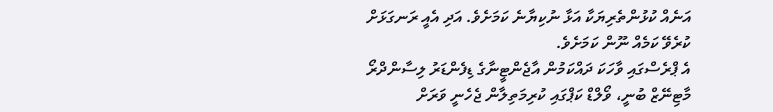އަނެއް ކުޅުންތެރިޔަކާ އަޅާ ނުކިޔާނެ ކަމަށެވެ. އަދި އެއީ ރަނގަޅަށް ކުރެވޭ ކަމެއް ނޫން ކަމަށެވެ.
އެ ޕްރެސްގައި ވާހަކަ ދައްކަމުން އާޖެންޓީނާގެ ޑިފެންޑަރު ލިސާންދްރޯ މާޓިނޭޒް ބުނީ، ވޯލްޑް ކަޕްގައި ކުރިމަތިލާން ޖެހެނީ ވަރަށް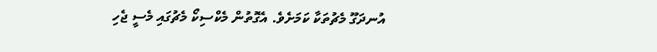އުނދަގޫ މެޗުތަކާ ކަމަށެވެ. އެގޮތުން މެކްސިކޯ މެޗުގައި މެސީ ޖެހި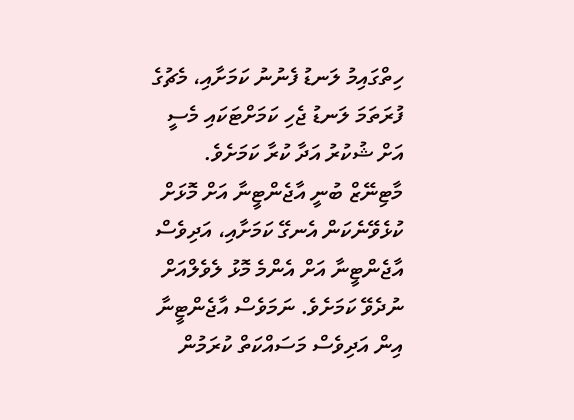ހިތްގައިމު ލަނޑު ފެނުނު ކަމަށާއި، މެޗުގެ ފުރަތަމަ ލަނޑު ޖެހި ކަމަށްޓަކައި މެސީ އަށް ޝުކުރު އަދާ ކުރާ ކަމަށެވެ. މާޓިނޭޒް ބުނީ އާޖެންޓީނާ އަށް މޮޅަށް ކުޅެވޭނެކަން އެނގޭ ކަމަށާއި، އަދިވެސް އާޖެންޓީނާ އަށް އެންމެ މޮޅު ލެވެލްއަށް ނުދެވޭ ކަމަށެވެ. ނަމަވެސް އާޖެންޓީނާ އިން އަދިވެސް މަސައްކަތް ކުރަމުން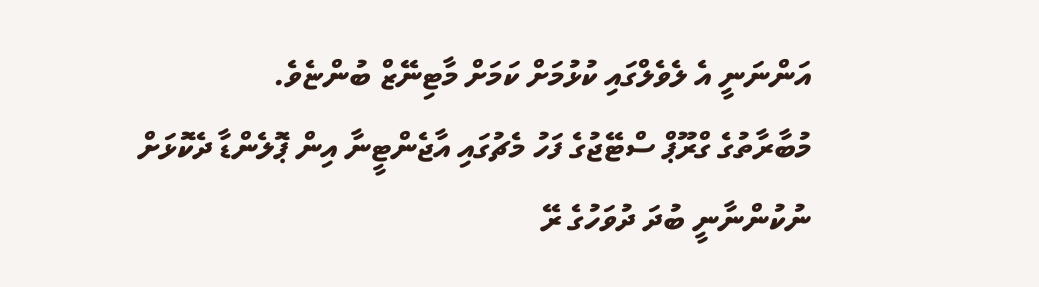އަންނަނީ އެ ލެވެލްގައި ކުޅުމަށް ކަމަށް މާޓިނޭޒް ބުންޏެވެ.
މުބާރާތުގެ ގްރޫޕް ސްޓޭޖުގެ ފަހު މެޗުގައި އާޖެންޓީނާ އިން ޕޮލެންޑާ ދެކޮޅަށް ނުކުންނާނީ ބުދަ ދުވަހުގެ ރޭ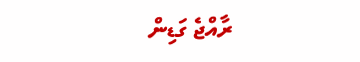ރާއްޖެ ގަޑިން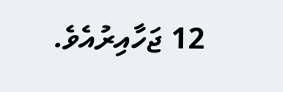12 ޖަހާއިރުއެވެ.